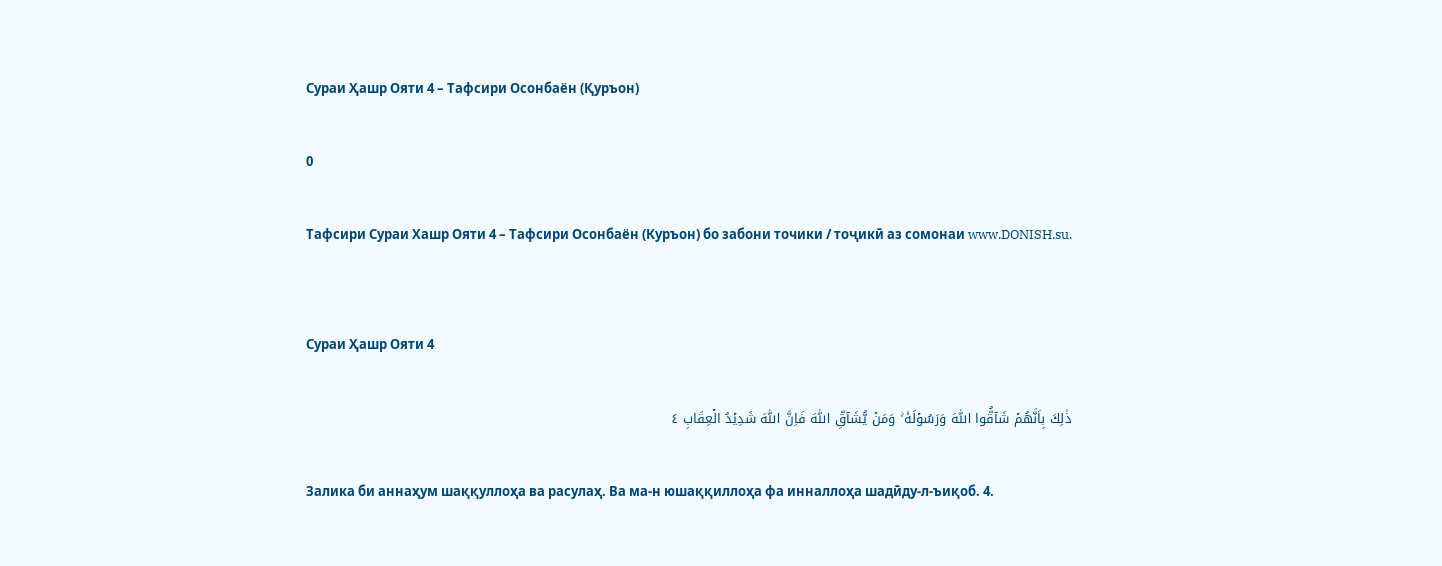Сураи Ҳашр Ояти 4 – Тафсири Осонбаён (Қуръон)

0

Тафсири Сураи Хашр Ояти 4 – Тафсири Осонбаён (Куръон) бо забони точики / тоҷикӣ аз сомонаи www.DONISH.su.


Сураи Ҳашр Ояти 4

ذٰلِكَ بِاَنَّهُمۡ شَآقُّوا اللّٰهَ وَرَسُوۡلَهٗ‌ ۚ وَمَنۡ يُّشَآقِّ اللّٰهَ فَاِنَّ اللّٰهَ شَدِيۡدُ الۡعِقَابِ ٤

Залика би аннаҳум шаққуллоҳа ва расулаҳ. Ва ма-н юшаққиллоҳа фа инналлоҳа шадӣду-л-ъиқоб. 4.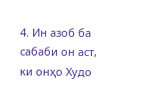4. Ин азоб ба сабаби он аст, ки онҳо Худо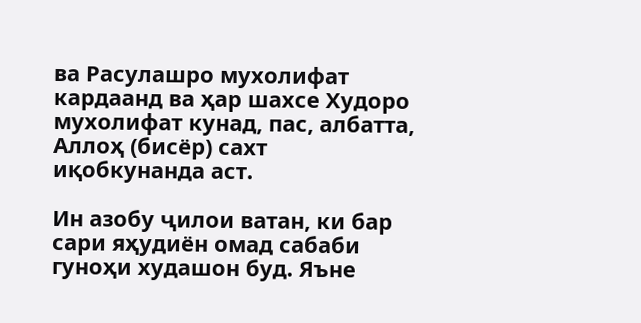ва Расулашро мухолифат кардаанд ва ҳар шахсе Худоро мухолифат кунад, пас, албатта, Аллоҳ (бисёр) сахт иқобкунанда аст.

Ин азобу ҷилои ватан, ки бар сари яҳудиён омад сабаби гуноҳи худашон буд. Яъне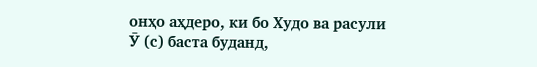онҳо аҳдеро, ки бо Худо ва расули Ӯ (с) баста буданд,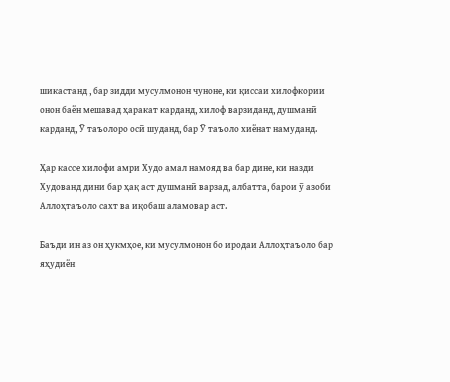шикастанд , бар зидди мусулмонон чуноне, ки қиссаи хилофкории онон баён мешавад ҳаракат карданд, хилоф варзиданд, душманӣ карданд, Ӯ таъолоро осӣ шуданд, бар Ӯ таъоло хиёнат намуданд.

Ҳар кассе хилофи амри Худо амал намояд ва бар дине, ки назди Худованд дини бар ҳақ аст душманӣ варзад, албатта, барои ӯ азоби Аллоҳтаъоло сахт ва иқобаш аламовар аст.

Баъди ин аз он ҳукмҳое, ки мусулмонон бо иродаи Аллоҳтаъоло бар яҳудиён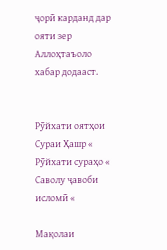ҷорӣ карданд дар ояти зер Аллоҳтаъоло хабар додааст.


Рӯйхати оятҳои Сураи Ҳашр «
Рӯйхати сураҳо «
Саволу ҷавоби исломӣ «

Мақолаи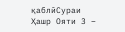қаблӣСураи Ҳашр Ояти 3 –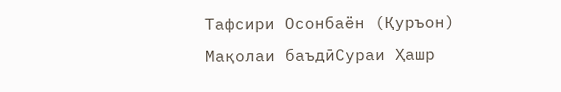Тафсири Осонбаён (Қуръон)
Мақолаи баъдӣСураи Ҳашр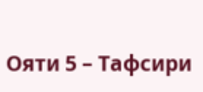Ояти 5 – Тафсири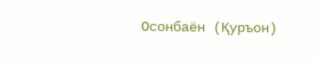Осонбаён (Қуръон)